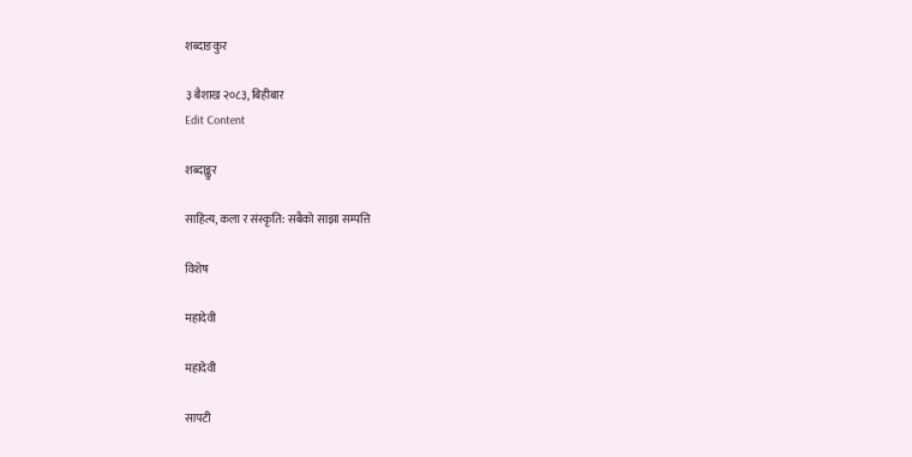शब्दाङकुर

३ बैशाख २०८३, बिहीबार
Edit Content

शब्दाङ्कुर

साहित्य, कला र संस्कृति: सबैको साझा सम्पत्ति

विशेष

महादेवी

महादेवी

सापटी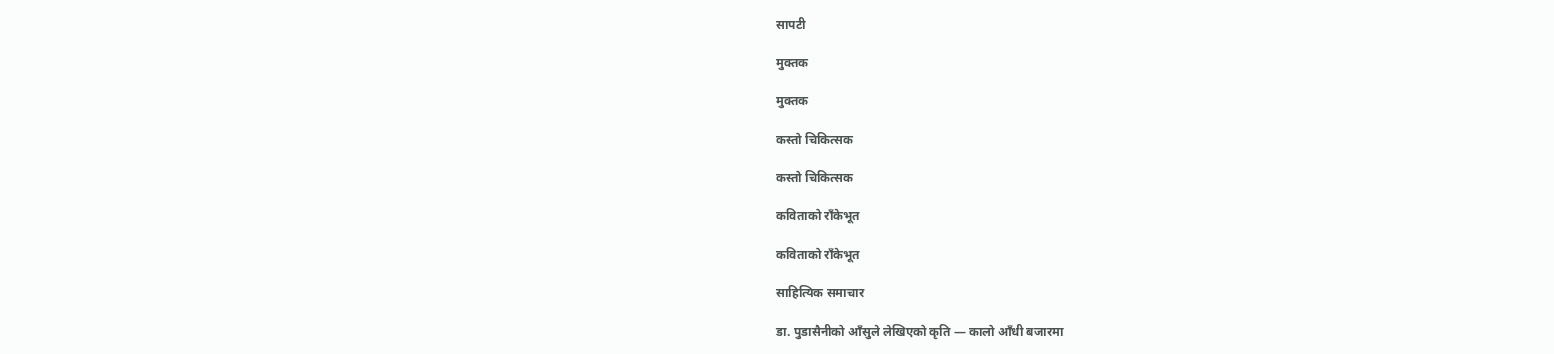सापटी

मुक्तक

मुक्तक

कस्तो चिकित्सक

कस्तो चिकित्सक

कविताको राँकेभूत

कविताको राँकेभूत

साहित्यिक समाचार

डा. पुडासैनीको आँसुले लेखिएको कृति — कालो आँधी बजारमा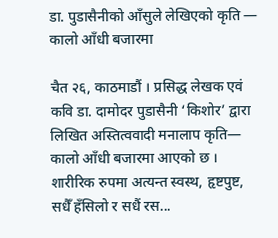डा. पुडासैनीको आँसुले लेखिएको कृति — कालो आँधी बजारमा

चैत २६, काठमाडौं । प्रसिद्ध लेखक एवं कवि डा. दामोदर पुडासैनी ‘किशोर’ द्वारा लिखित अस्तित्ववादी मनालाप कृति— कालो आँधी बजारमा आएको छ । शारीरिक रुपमा अत्यन्त स्वस्थ, हृष्टपुष्ट, सधैँ हँसिलो र सधैं रस...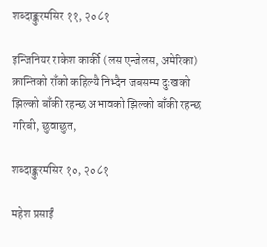शब्दाङ्कुरमंसिर ११, २०८१

इन्जिनियर राकेश कार्की (लस एन्जेलस, अमेरिका) क्रान्तिको राँको कहिल्यै निभ्दैन जबसम्म दुःखको झिल्को बाँकी रहन्छ अभावको झिल्को बाँकी रहन्छ गरिबी, छुवाछुत,

शब्दाङ्कुरमंसिर १०, २०८१

महेश प्रसाईं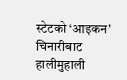स्टेटको ‘आइकन’ चिनारीबाट हालीमुहाली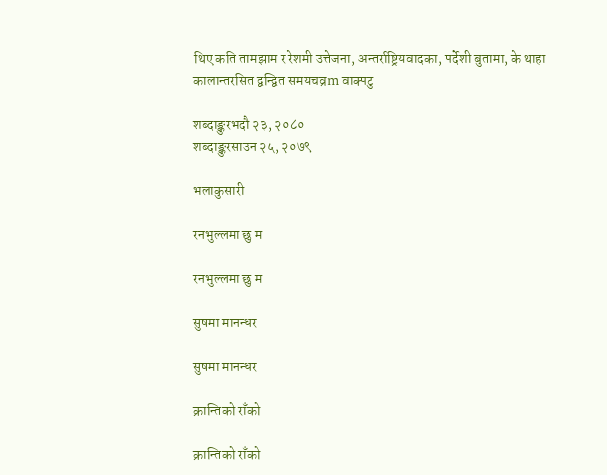थिए कति तामझाम र रेशमी उत्तेजना, अन्तर्राष्ट्रियवादका, पर्देशी बुतामा, के थाहा कालान्तरसित द्वन्द्वित समयचव्रm वाक्पटु

शब्दाङ्कुरभदौ २३, २०८०
शब्दाङ्कुरसाउन २५, २०७९

भलाकुसारी

रनभुल्लमा छु म

रनभुल्लमा छु म

सुषमा मानन्धर

सुषमा मानन्धर

क्रान्तिको राँको

क्रान्तिको राँको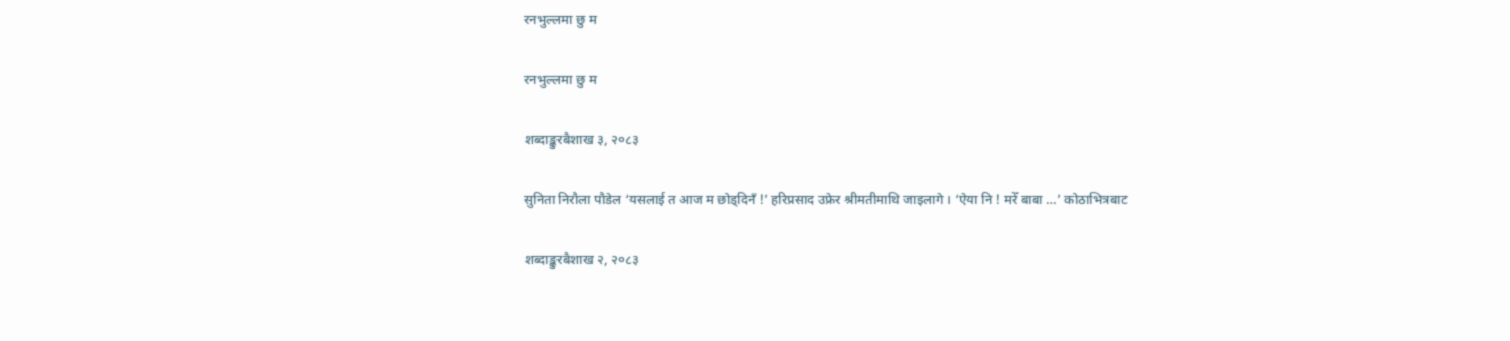रनभुल्लमा छु म

रनभुल्लमा छु म

शब्दाङ्कुरबैशाख ३, २०८३

सुनिता निरौला पौडेल ‘यसलाई त आज म छोड्दिनँ !’ हरिप्रसाद उफ्रेर श्रीमतीमाथि जाइलागे । ‘ऐया नि ! मरेँ बाबा …’ कोठाभित्रबाट

शब्दाङ्कुरबैशाख २, २०८३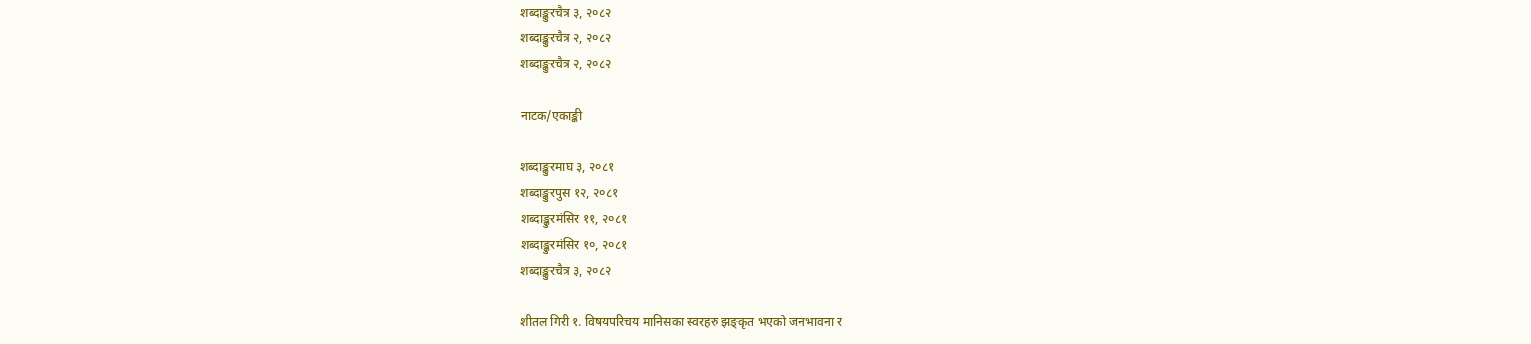शब्दाङ्कुरचैत्र ३, २०८२
शब्दाङ्कुरचैत्र २, २०८२
शब्दाङ्कुरचैत्र २, २०८२

नाटक/एकाङ्की

शब्दाङ्कुरमाघ ३, २०८१
शब्दाङ्कुरपुस १२, २०८१
शब्दाङ्कुरमंसिर ११, २०८१
शब्दाङ्कुरमंसिर १०, २०८१
शब्दाङ्कुरचैत्र ३, २०८२

शीतल गिरी १. विषयपरिचय मानिसका स्वरहरु झङ्कृत भएको जनभावना र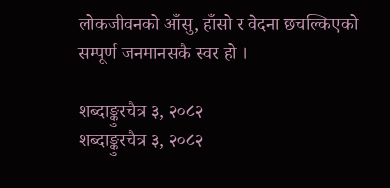लोकजीवनको आँसु, हाँसो र वेदना छचल्किएको सम्पूर्ण जनमानसकै स्वर हो ।

शब्दाङ्कुरचैत्र ३, २०८२
शब्दाङ्कुरचैत्र ३, २०८२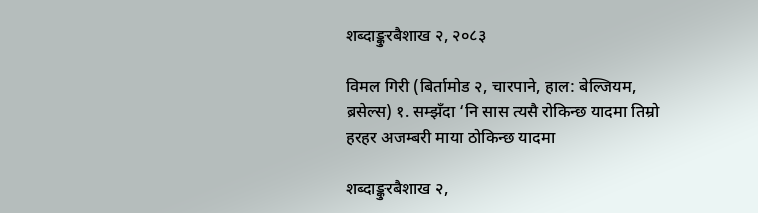शब्दाङ्कुरबैशाख २, २०८३

विमल गिरी (बिर्तामोड २, चारपाने, हाल: बेल्जियम, ब्रसेल्स) १. सम्झँदा ‘नि सास त्यसै रोकिन्छ यादमा तिम्रो हरहर अजम्बरी माया ठोकिन्छ यादमा

शब्दाङ्कुरबैशाख २,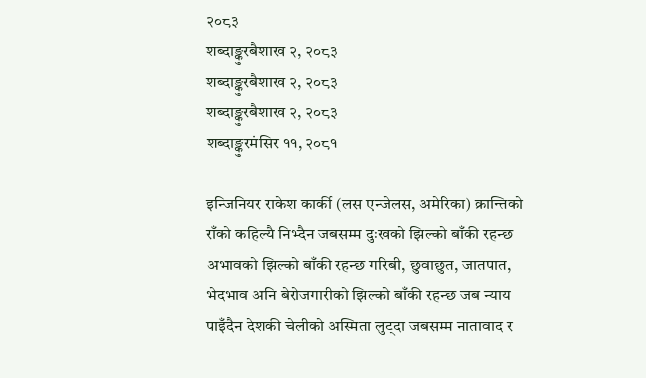२०८३
शब्दाङ्कुरबैशाख २, २०८३
शब्दाङ्कुरबैशाख २, २०८३
शब्दाङ्कुरबैशाख २, २०८३
शब्दाङ्कुरमंसिर ११, २०८१

इन्जिनियर राकेश कार्की (लस एन्जेलस, अमेरिका) क्रान्तिको राँको कहिल्यै निभ्दैन जबसम्म दुःखको झिल्को बाँकी रहन्छ अभावको झिल्को बाँकी रहन्छ गरिबी, छुवाछुत, जातपात, भेदभाव अनि बेरोजगारीको झिल्को बाँकी रहन्छ जब न्याय पाइँदैन देशकी चेलीको अस्मिता लुट्दा जबसम्म नातावाद र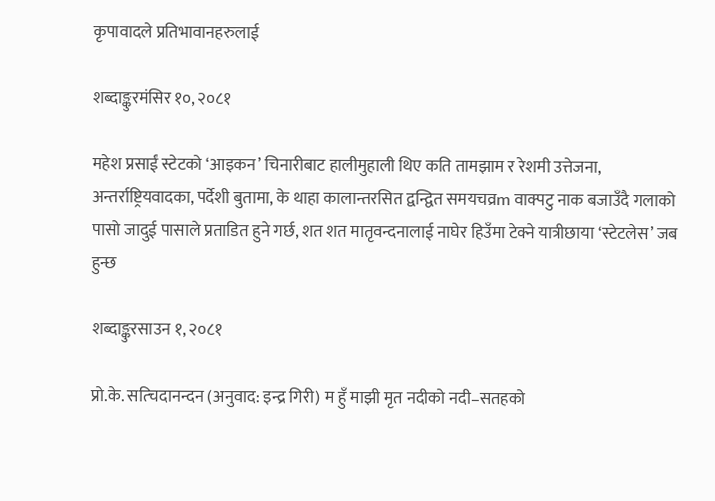कृपावादले प्रतिभावानहरुलाई

शब्दाङ्कुरमंसिर १०, २०८१

महेश प्रसाईं स्टेटको ‘आइकन’ चिनारीबाट हालीमुहाली थिए कति तामझाम र रेशमी उत्तेजना, अन्तर्राष्ट्रियवादका, पर्देशी बुतामा, के थाहा कालान्तरसित द्वन्द्वित समयचव्रm वाक्पटु नाक बजाउँदै गलाको पासो जादुई पासाले प्रताडित हुने गर्छ, शत शत मातृवन्दनालाई नाघेर हिउँमा टेक्ने यात्रीछाया ‘स्टेटलेस’ जब हुन्छ

शब्दाङ्कुरसाउन १, २०८१

प्रो.के. सत्चिदानन्दन (अनुवाद: इन्द्र गिरी) म हुँ माझी मृत नदीको नदी–सतहको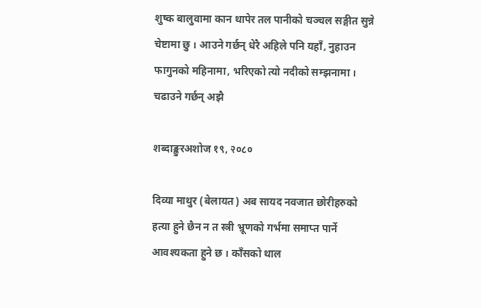शुष्क बालुवामा कान थापेर तल पानीको चञ्चल सङ्गीत सुन्ने चेष्टामा छु । आउने गर्छन् धेरै अहिले पनि यहाँ, नुहाउन फागुनको महिनामा, भरिएको त्यो नदीको सम्झनामा । चढाउने गर्छन् अझै

शब्दाङ्कुरअशोज १९, २०८०

दिव्या माथुर (बेलायत) अब सायद नवजात छोरीहरुको हत्या हुने छैन न त स्त्री भ्रूणको गर्भमा समाप्त पार्ने आवश्यकता हुने छ । काँसको थाल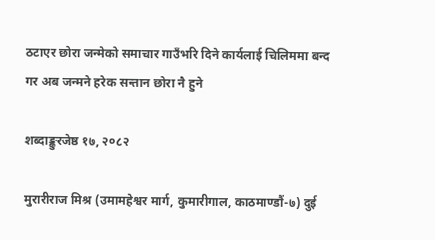ठटाएर छोरा जन्मेको समाचार गाउँभरि दिने कार्यलाई चिलिममा बन्द गर अब जन्मने हरेक सन्तान छोरा नै हुने

शब्दाङ्कुरजेष्ठ १७, २०८२

मुरारीराज मिश्र (उमामहेश्वर मार्ग, कुमारीगाल, काठमाण्डौं-७) दुई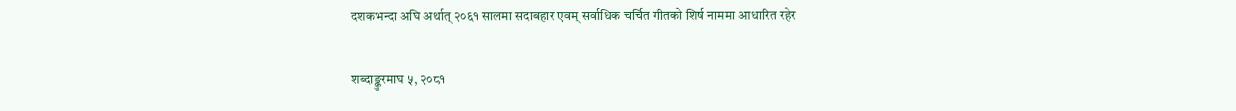दशकभन्दा अघि अर्थात् २०६१ सालमा सदाबहार एवम् सर्वाधिक चर्चित गीतको शिर्ष नाममा आधारित रहेर

शब्दाङ्कुरमाघ ५, २०८१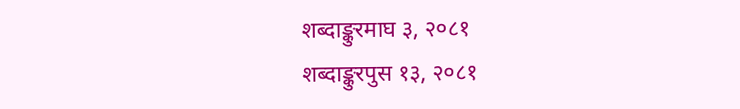शब्दाङ्कुरमाघ ३, २०८१
शब्दाङ्कुरपुस १३, २०८१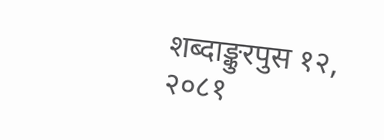शब्दाङ्कुरपुस १२, २०८१